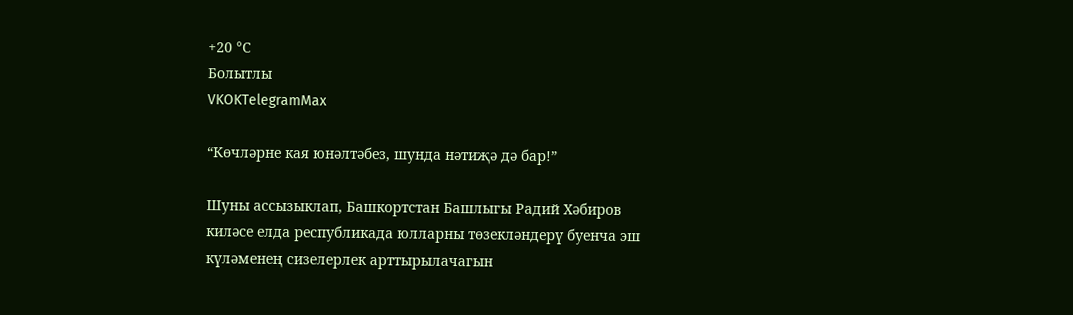+20 °С
Болытлы
VKOKTelegramMax

“Көчләрне кая юнәлтәбез, шунда нәтиҗә дә бар!”

Шуны ассызыклап, Башкортстан Башлыгы Радий Хәбиров киләсе елда республикада юлларны төзекләндерү буенча эш күләменең сизелерлек арттырылачагын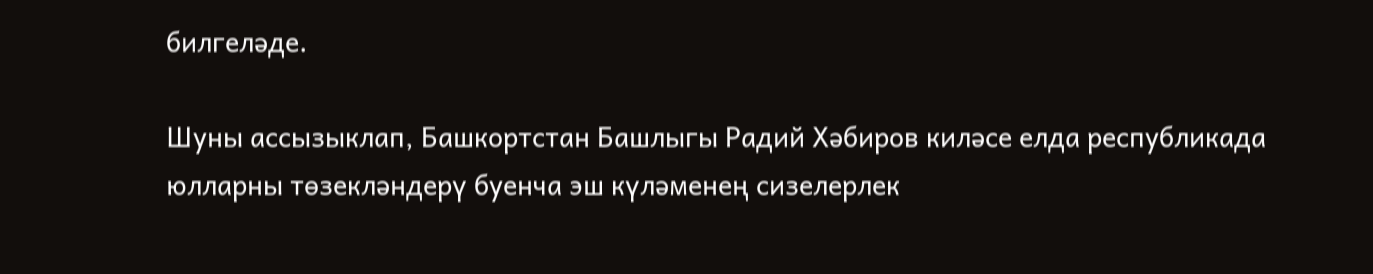билгеләде.

Шуны ассызыклап, Башкортстан Башлыгы Радий Хәбиров киләсе елда республикада юлларны төзекләндерү буенча эш күләменең сизелерлек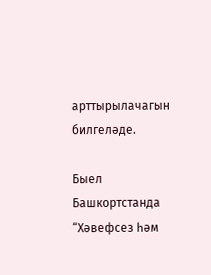арттырылачагын билгеләде.

Быел Башкортстанда “Хәвефсез һәм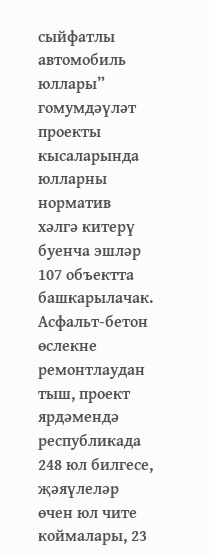сыйфатлы автомобиль юллары” гомумдәүләт проекты кысаларында юлларны норматив хәлгә китерү буенча эшләр 107 объектта башкарылачак. Асфальт-бетон өслекне ремонтлаудан тыш, проект ярдәмендә республикада 248 юл билгесе, җәяүлеләр өчен юл чите коймалары, 23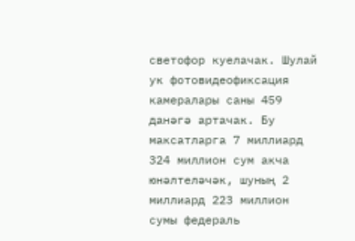светофор куелачак. Шулай ук фотовидеофиксация камералары саны 459 данәгә артачак. Бу максатларга 7 миллиард 324 миллион сум акча юнәлтеләчәк, шуның 2 миллиард 223 миллион сумы федераль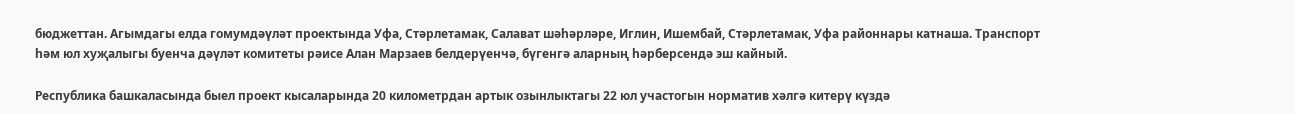бюджеттан. Агымдагы елда гомумдәүләт проектында Уфа, Стәрлетамак, Салават шәһәрләре, Иглин, Ишембай, Стәрлетамак, Уфа районнары катнаша. Транспорт һәм юл хуҗалыгы буенча дәүләт комитеты рәисе Алан Марзаев белдерүенчә, бүгенгә аларның һәрберсендә эш кайный.

Республика башкаласында быел проект кысаларында 20 километрдан артык озынлыктагы 22 юл участогын норматив хәлгә китерү күздә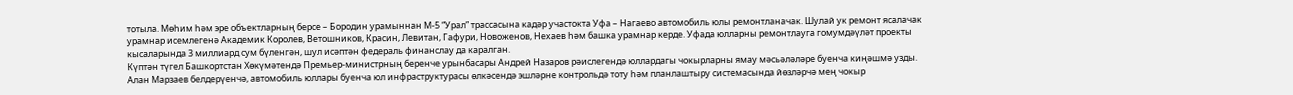тотыла. Мөһим һәм эре объектларның берсе – Бородин урамыннан М-5 “Урал” трассасына кадәр участокта Уфа – Нагаево автомобиль юлы ремонтланачак. Шулай ук ремонт ясалачак урамнар исемлегенә Академик Королев, Ветошников, Красин, Левитан, Гафури, Новоженов, Нехаев һәм башка урамнар керде. Уфада юлларны ремонтлауга гомумдәүләт проекты кысаларында 3 миллиард сум бүленгән, шул исәптән федераль финанслау да каралган.
Күптән түгел Башкортстан Хөкүмәтендә Премьер-министрның беренче урынбасары Андрей Назаров рәислегендә юллардагы чокырларны ямау мәсьәләләре буенча киңәшмә узды. Алан Марзаев белдерүенчә, автомобиль юллары буенча юл инфраструктурасы өлкәсендә эшләрне контрольдә тоту һәм планлаштыру системасында йөзләрчә мең чокыр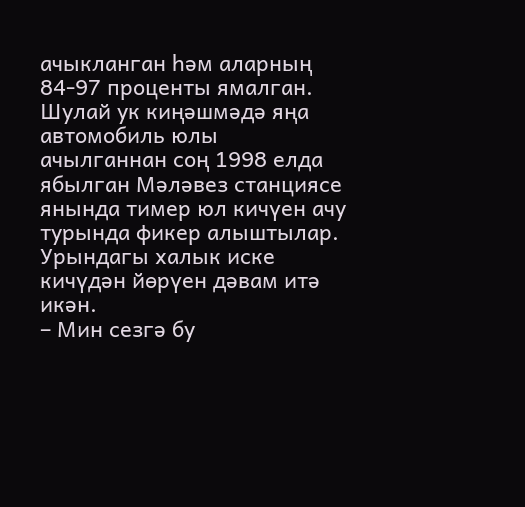ачыкланган һәм аларның 84-97 проценты ямалган.
Шулай ук киңәшмәдә яңа автомобиль юлы ачылганнан соң 1998 елда ябылган Мәләвез станциясе янында тимер юл кичүен ачу турында фикер алыштылар. Урындагы халык иске кичүдән йөрүен дәвам итә икән.
– Мин сезгә бу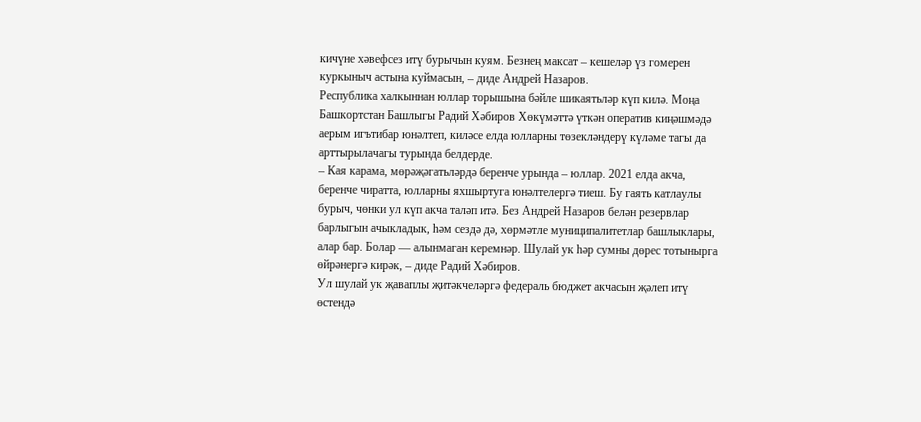кичүне хәвефсез итү бурычын куям. Безнең максат – кешеләр үз гомерен куркыныч астына куймасын, – диде Андрей Назаров.
Республика халкыннан юллар торышына бәйле шикаятьләр күп килә. Моңа Башкортстан Башлыгы Радий Хәбиров Хөкүмәттә үткән оператив киңәшмәдә аерым игътибар юнәлтеп, киләсе елда юлларны төзекләндерү күләме тагы да арттырылачагы турында белдерде.
– Кая карама, мөрәҗәгатьләрдә беренче урында – юллар. 2021 елда акча, беренче чиратта, юлларны яхшыртуга юнәлтелергә тиеш. Бу гаять катлаулы бурыч, чөнки ул күп акча таләп итә. Без Андрей Назаров белән резервлар барлыгын ачыкладык, һәм сездә дә, хөрмәтле муниципалитетлар башлыклары, алар бар. Болар — алынмаган керемнәр. Шулай ук һәр сумны дөрес тотынырга өйрәнергә кирәк, – диде Радий Хәбиров.
Ул шулай ук җаваплы җитәкчеләргә федераль бюджет акчасын җәлеп итү өстендә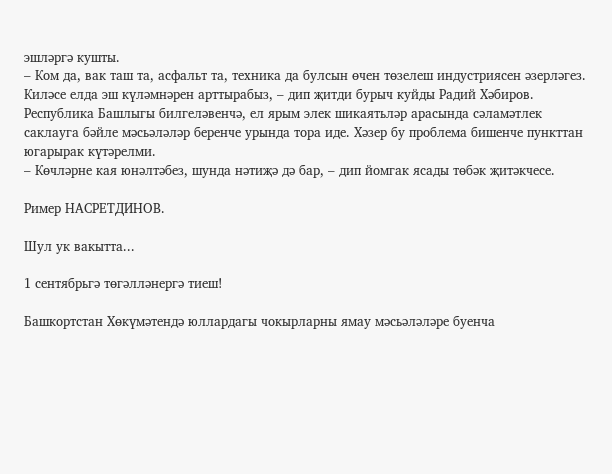эшләргә кушты.
– Ком да, вак таш та, асфальт та, техника да булсын өчен төзелеш индустриясен әзерләгез. Киләсе елда эш күләмнәрен арттырабыз, – дип җитди бурыч куйды Радий Хәбиров.
Республика Башлыгы билгеләвенчә, ел ярым элек шикаятьләр арасында сәламәтлек саклауга бәйле мәсьәләләр беренче урында тора иде. Хәзер бу проблема бишенче пункттан югарырак күтәрелми.
– Көчләрне кая юнәлтәбез, шунда нәтиҗә дә бар, – дип йомгак ясады төбәк җитәкчесе.

Ример НАСРЕТДИНОВ.

Шул ук вакытта...

1 сентябрьгә төгәлләнергә тиеш!

Башкортстан Хөкүмәтендә юллардагы чокырларны ямау мәсьәләләре буенча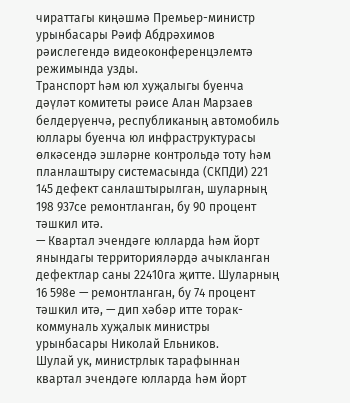чираттагы киңәшмә Премьер-министр урынбасары Рәиф Абдрәхимов рәислегендә видеоконференцэлемтә режимында узды.
Транспорт һәм юл хуҗалыгы буенча дәүләт комитеты рәисе Алан Марзаев белдерүенчә, республиканың автомобиль юллары буенча юл инфраструктурасы өлкәсендә эшләрне контрольдә тоту һәм планлаштыру системасында (СКПДИ) 221 145 дефект санлаштырылган, шуларның 198 937се ремонтланган, бу 90 процент тәшкил итә.
— Квартал эчендәге юлларда һәм йорт янындагы территорияләрдә ачыкланган дефектлар саны 22410га җитте. Шуларның 16 598е — ремонтланган, бу 74 процент тәшкил итә, — дип хәбәр итте торак-коммуналь хуҗалык министры урынбасары Николай Ельников.
Шулай ук, министрлык тарафыннан квартал эчендәге юлларда һәм йорт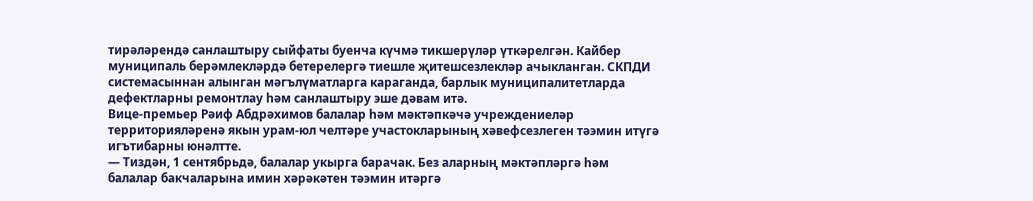тирәләрендә санлаштыру сыйфаты буенча күчмә тикшерүләр үткәрелгән. Кайбер муниципаль берәмлекләрдә бетерелергә тиешле җитешсезлекләр ачыкланган. СКПДИ системасыннан алынган мәгълүматларга караганда, барлык муниципалитетларда дефектларны ремонтлау һәм санлаштыру эше дәвам итә.
Вице-премьер Рәиф Абдрәхимов балалар һәм мәктәпкәчә учреждениеләр территорияләренә якын урам-юл челтәре участокларының хәвефсезлеген тәэмин итүгә игътибарны юнәлтте.
— Тиздән, 1 сентябрьдә, балалар укырга барачак. Без аларның мәктәпләргә һәм балалар бакчаларына имин хәрәкәтен тәэмин итәргә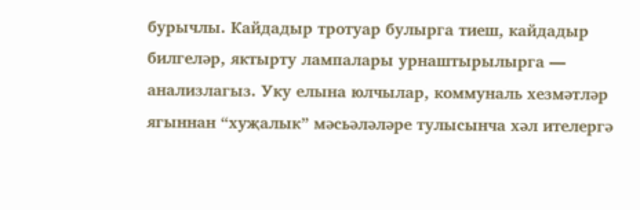бурычлы. Кайдадыр тротуар булырга тиеш, кайдадыр билгеләр, яктырту лампалары урнаштырылырга — анализлагыз. Уку елына юлчылар, коммуналь хезмәтләр ягыннан “хуҗалык” мәсьәләләре тулысынча хәл ителергә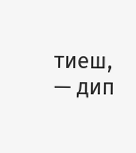тиеш, — дип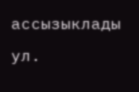ассызыклады ул.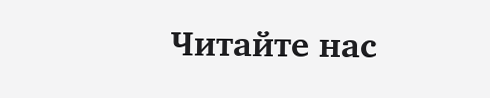Читайте нас